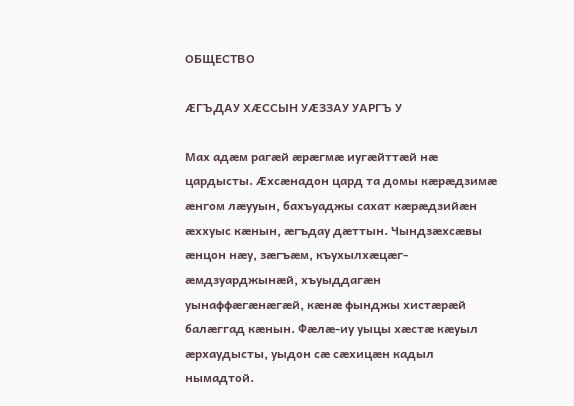ОБЩЕСТВО

ÆГЪДАУ ХÆССЫН УÆЗЗАУ УАРГЪ У

Мах адæм рагæй æрæгмæ иугæйттæй нæ цардысты. Æхсæнадон цард та домы кæрæдзимæ æнгом лæууын, бахъуаджы сахат кæрæдзийæн æххуыс кæнын, æгъдау дæттын. Чындзæхсæвы æнцон нæу, зæгъæм, къухылхæцæг-æмдзуарджынæй, хъуыддагæн уынаффæгæнæгæй, кæнæ фынджы хистæрæй балæггад кæнын. Фæлæ-иу уыцы хæстæ кæуыл æрхаудысты, уыдон сæ сæхицæн кадыл нымадтой.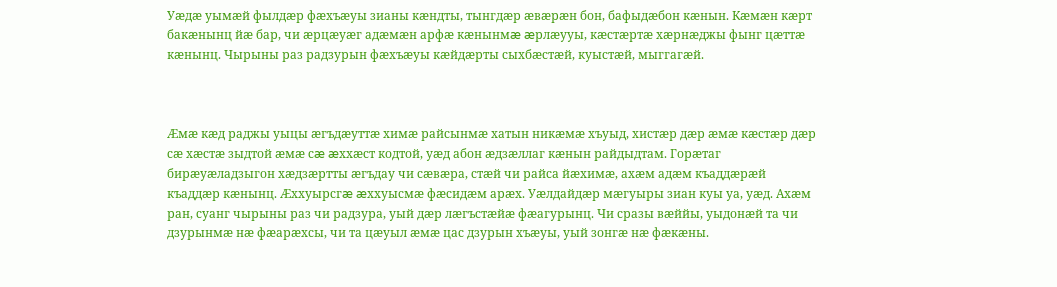Уæдæ уымæй фылдæр фæхъæуы зианы кæндты, тынгдæр æвæрæн бон, бафыдæбон кæнын. Кæмæн кæрт бакæнынц йæ бар, чи æрцæуæг адæмæн арфæ кæнынмæ æрлæууы, кæстæртæ хæрнæджы фынг цæттæ кæнынц. Чырыны раз радзурын фæхъæуы кæйдæрты сыхбæстæй, куыстæй, мыггагæй.



Æмæ кæд раджы уыцы æгъдæуттæ химæ райсынмæ хатын никæмæ хъуыд, хистæр дæр æмæ кæстæр дæр сæ хæстæ зыдтой æмæ сæ æххæст кодтой, уæд абон æдзæллаг кæнын райдыдтам. Горæтаг бирæуæладзыгон хæдзæртты æгъдау чи сæвæра, стæй чи райса йæхимæ, ахæм адæм къаддæрæй къаддæр кæнынц. Æххуырсгæ æххуысмæ фæсидæм арæх. Уæлдайдæр мæгуыры зиан куы уа, уæд. Ахæм ран, суанг чырыны раз чи радзура, уый дæр лæгъстæйæ фæагурынц. Чи сразы вæййы, уыдонæй та чи дзурынмæ нæ фæарæхсы, чи та цæуыл æмæ цас дзурын хъæуы, уый зонгæ нæ фæкæны.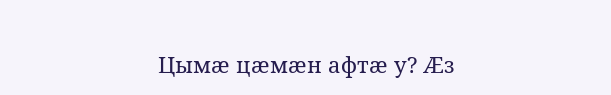Цымæ цæмæн афтæ у? Æз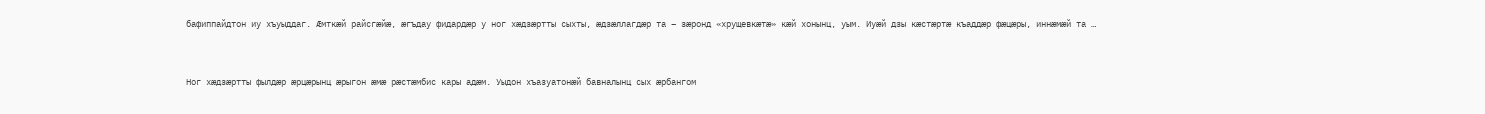бафиппайдтон иу хъуыддаг. Æмткæй райсгæйæ, æгъдау фидардæр у ног хæдзæртты сыхты, æдзæллагдæр та – зæронд «хрущевкæтæ» кæй хонынц, уым. Иуæй дзы кæстæртæ къаддæр фæцæры, иннæмæй та …



Ног хæдзæртты фылдæр æрцæрынц æрыгон æмæ рæстæмбис кары адæм. Уыдон хъазуатонæй бавналынц сых æрбангом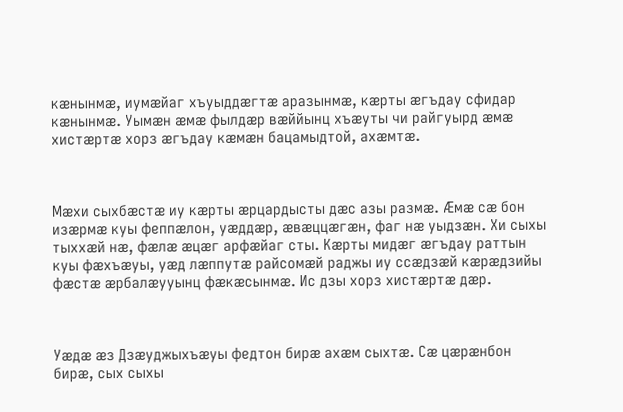кæнынмæ, иумæйаг хъуыддæгтæ аразынмæ, кæрты æгъдау сфидар кæнынмæ. Уымæн æмæ фылдæр вæййынц хъæуты чи райгуырд æмæ хистæртæ хорз æгъдау кæмæн бацамыдтой, ахæмтæ.



Мæхи сыхбæстæ иу кæрты æрцардысты дæс азы размæ. Æмæ сæ бон изæрмæ куы феппæлон, уæддæр, æвæццæгæн, фаг нæ уыдзæн. Хи сыхы тыххæй нæ, фæлæ æцæг арфæйаг сты. Кæрты мидæг æгъдау раттын куы фæхъæуы, уæд лæппутæ райсомæй раджы иу ссæдзæй кæрæдзийы фæстæ æрбалæууынц фæкæсынмæ. Ис дзы хорз хистæртæ дæр.



Уæдæ æз Дзæуджыхъæуы федтон бирæ ахæм сыхтæ. Сæ цæрæнбон бирæ, сых сыхы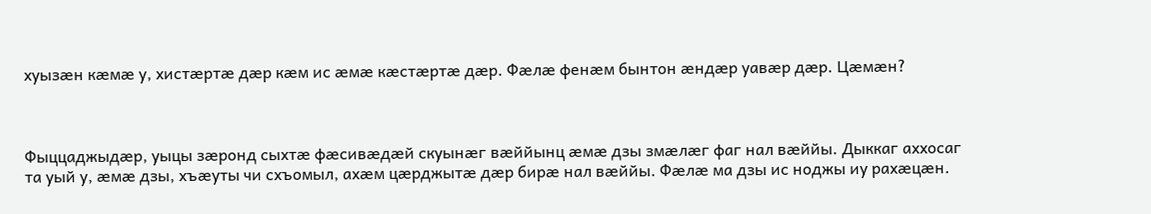хуызæн кæмæ у, хистæртæ дæр кæм ис æмæ кæстæртæ дæр. Фæлæ фенæм бынтон æндæр уавæр дæр. Цæмæн?



Фыццаджыдæр, уыцы зæронд сыхтæ фæсивæдæй скуынæг вæййынц æмæ дзы змæлæг фаг нал вæййы. Дыккаг аххосаг та уый у, æмæ дзы, хъæуты чи схъомыл, ахæм цæрджытæ дæр бирæ нал вæййы. Фæлæ ма дзы ис ноджы иу рахæцæн.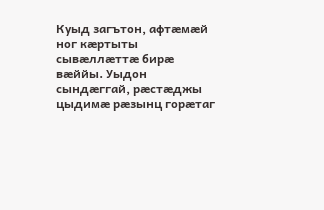Куыд загътон, афтæмæй ног кæртыты сывæллæттæ бирæ вæййы. Уыдон сындæггай, рæстæджы цыдимæ рæзынц горæтаг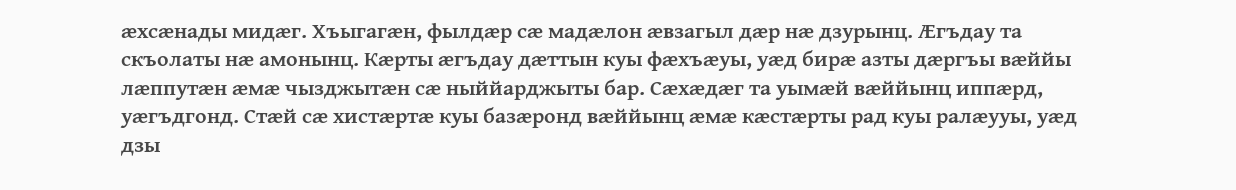æхсæнады мидæг. Хъыгагæн, фылдæр сæ мадæлон æвзагыл дæр нæ дзурынц. Æгъдау та скъолаты нæ амонынц. Кæрты æгъдау дæттын куы фæхъæуы, уæд бирæ азты дæргъы вæййы лæппутæн æмæ чызджытæн сæ ныййарджыты бар. Сæхæдæг та уымæй вæййынц иппæрд, уæгъдгонд. Стæй сæ хистæртæ куы базæронд вæййынц æмæ кæстæрты рад куы ралæууы, уæд дзы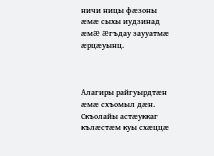ничи ницы фæзоны æмæ сыхы иудзинад æмæ æгъдау заууатмæ æрцæуынц.



Алагиры райгуырдтæн æмæ схъомыл дæн. Скъолайы астæуккаг кълæстæм куы схæццæ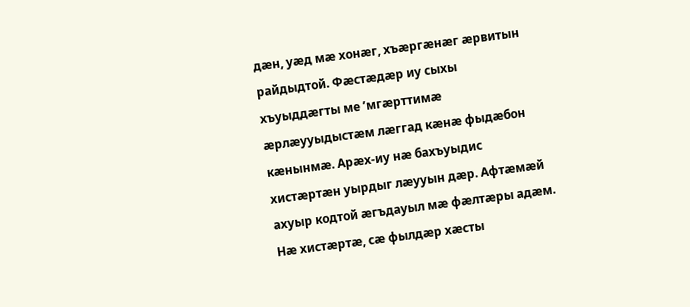дæн, уæд мæ хонæг, хъæргæнæг æрвитын райдыдтой. Фæстæдæр иу сыхы хъуыддæгты ме ʼмгæрттимæ æрлæууыдыстæм лæггад кæнæ фыдæбон кæнынмæ. Арæх-иу нæ бахъуыдис хистæртæн уырдыг лæууын дæр. Афтæмæй ахуыр кодтой æгъдауыл мæ фæлтæры адæм. Нæ хистæртæ, сæ фылдæр хæсты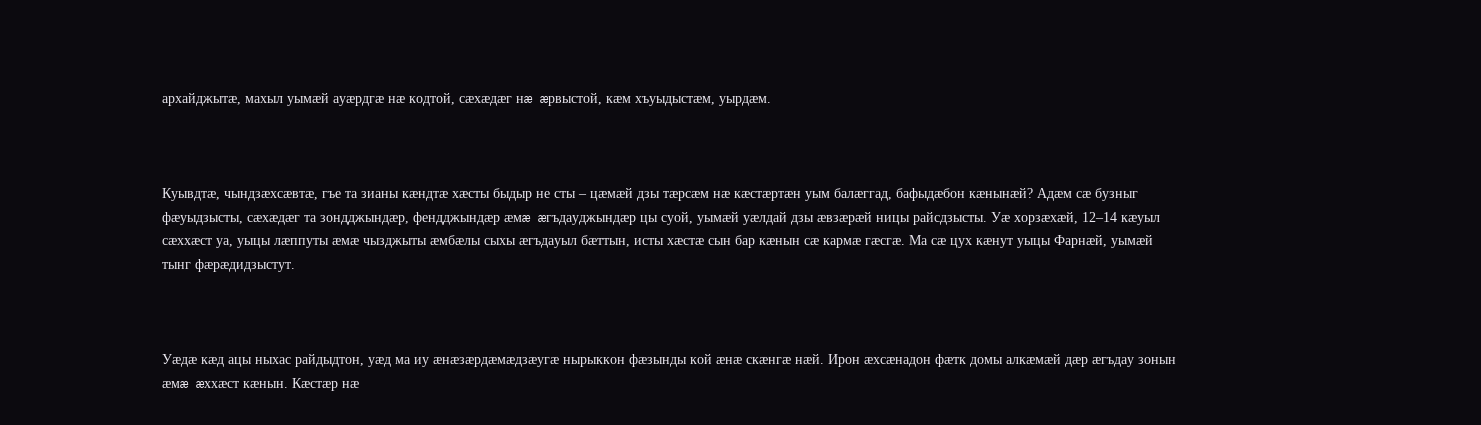архайджытæ, махыл уымæй ауæрдгæ нæ кодтой, сæхæдæг нæ æрвыстой, кæм хъуыдыстæм, уырдæм.



Куывдтæ, чындзæхсæвтæ, гъе та зианы кæндтæ хæсты быдыр не сты – цæмæй дзы тæрсæм нæ кæстæртæн уым балæггад, бафыдæбон кæнынæй? Адæм сæ бузныг фæуыдзысты, сæхæдæг та зондджындæр, фендджындæр æмæ æгъдауджындæр цы суой, уымæй уæлдай дзы æвзæрæй ницы райсдзысты. Уæ хорзæхæй, 12–14 кæуыл сæххæст уа, уыцы лæппуты æмæ чызджыты æмбæлы сыхы æгъдауыл бæттын, исты хæстæ сын бар кæнын сæ кармæ гæсгæ. Ма сæ цух кæнут уыцы Фарнæй, уымæй тынг фæрæдидзыстут.



Уæдæ кæд ацы ныхас райдыдтон, уæд ма иу æнæзæрдæмæдзæугæ нырыккон фæзынды кой æнæ скæнгæ нæй. Ирон æхсæнадон фæтк домы алкæмæй дæр æгъдау зонын æмæ æххæст кæнын. Кæстæр нæ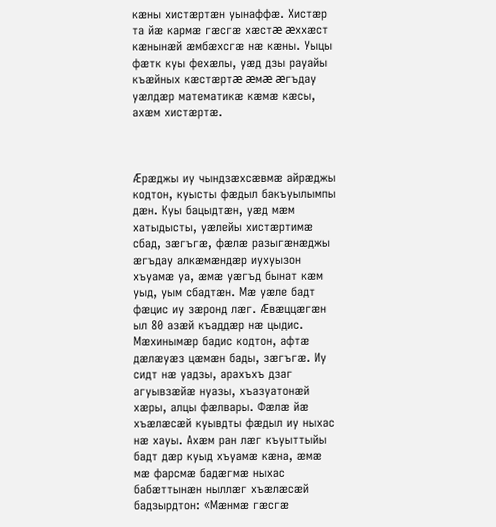кæны хистæртæн уынаффæ. Хистæр та йæ кармæ гæсгæ хæстæ æххæст кæнынæй æмбæхсгæ нæ кæны. Уыцы фæтк куы фехæлы, уæд дзы рауайы къæйных кæстæртæ æмæ æгъдау уæлдæр математикæ кæмæ кæсы, ахæм хистæртæ.



Æрæджы иу чындзæхсæвмæ айрæджы кодтон, куысты фæдыл бакъуылымпы дæн. Куы бацыдтæн, уæд мæм хатыдысты, уæлейы хистæртимæ сбад, зæгъгæ, фæлæ разыгæнæджы æгъдау алкæмæндæр иухуызон хъуамæ уа, æмæ уæгъд бынат кæм уыд, уым сбадтæн. Мæ уæле бадт фæцис иу зæронд лæг. Æвæццæгæн ыл 80 азæй къаддæр нæ цыдис. Мæхинымæр бадис кодтон, афтæ дæлæуæз цæмæн бады, зæгъгæ. Иу сидт нæ уадзы, арахъхъ дзаг агуывзæйæ нуазы, хъазуатонæй хæры, алцы фæлвары. Фæлæ йæ хъæлæсæй куывдты фæдыл иу ныхас нæ хауы. Ахæм ран лæг къуыттыйы бадт дæр куыд хъуамæ кæна, æмæ мæ фарсмæ бадæгмæ ныхас бабæттынæн ныллæг хъæлæсæй бадзырдтон: «Мæнмæ гæсгæ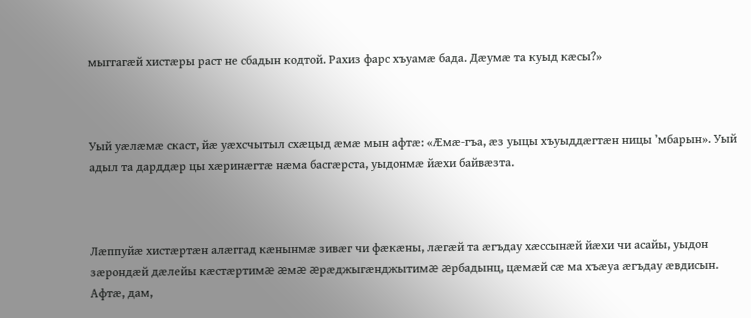мыггагæй хистæры раст не сбадын кодтой. Рахиз фарс хъуамæ бада. Дæумæ та куыд кæсы?»



Уый уæлæмæ скаст, йæ уæхсчытыл схæцыд æмæ мын афтæ: «Æмæ-гъа, æз уыцы хъуыддæгтæн ницы ʼмбарын». Уый адыл та дарддæр цы хæринæгтæ нæма басгæрста, уыдонмæ йæхи байвæзта.



Лæппуйæ хистæртæн алæггад кæнынмæ зивæг чи фæкæны, лæгæй та æгъдау хæссынæй йæхи чи асайы, уыдон зæрондæй дæлейы кæстæртимæ æмæ æрæджыгæнджытимæ æрбадынц, цæмæй сæ ма хъæуа æгъдау æвдисын. Афтæ, дам,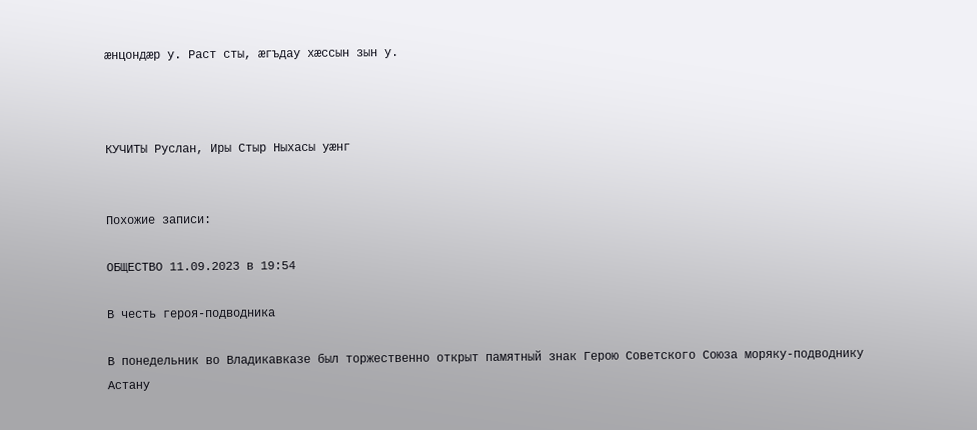æнцондæр у. Раст сты, æгъдау хæссын зын у.



КУЧИТЫ Руслан, Иры Стыр Ныхасы уæнг


Похожие записи:

ОБЩЕСТВО 11.09.2023 в 19:54

В честь героя-подводника

В понедельник во Владикавказе был торжественно открыт памятный знак Герою Советского Союза моряку-подводнику Астану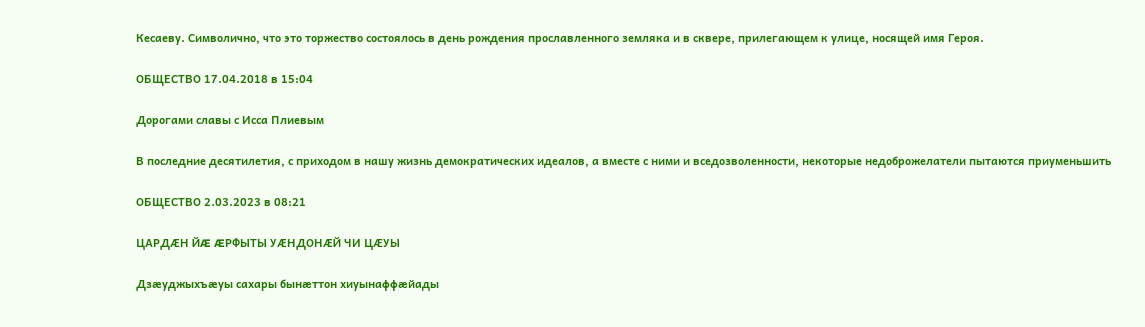Кесаеву. Символично, что это торжество состоялось в день рождения прославленного земляка и в сквере, прилегающем к улице, носящей имя Героя.

ОБЩЕСТВО 17.04.2018 в 15:04

Дорогами славы с Исса Плиевым

В последние десятилетия, с приходом в нашу жизнь демократических идеалов, а вместе с ними и вседозволенности, некоторые недоброжелатели пытаются приуменьшить

ОБЩЕСТВО 2.03.2023 в 08:21

ЦАРДÆН ЙÆ ÆРФЫТЫ УÆНДОНÆЙ ЧИ ЦÆУЫ

Дзæуджыхъæуы сахары бынæттон хиуынаффæйады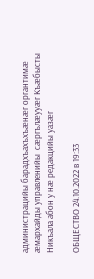администрацийы барадхъахъхъæнæг органтимæ æмархайды управленийы  сæргълæууæг Къæбысты Никъала абон у нæ редакцийы уазæг

ОБЩЕСТВО 24.10.2022 в 19:33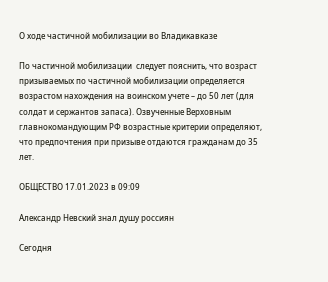О ходе частичной мобилизации во Владикавказе

По частичной мобилизации  следует пояснить, что возраст призываемых по частичной мобилизации определяется возрастом нахождения на воинском учете – до 50 лет (для солдат и сержантов запаса). Озвученные Верховным главнокомандующим РФ возрастные критерии определяют, что предпочтения при призыве отдаются гражданам до 35 лет.

ОБЩЕСТВО 17.01.2023 в 09:09

Александр Невский знал душу россиян

Сегодня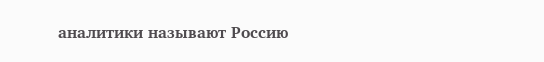аналитики называют Россию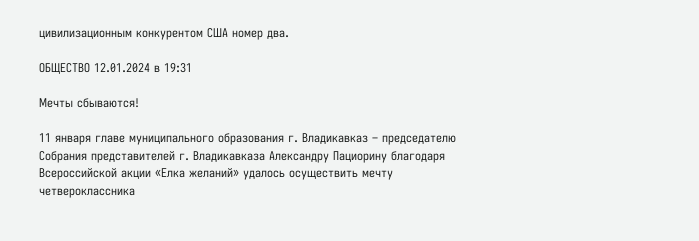цивилизационным конкурентом США номер два.

ОБЩЕСТВО 12.01.2024 в 19:31

Мечты сбываются!

11 января главе муниципального образования г. Владикавказ – председателю Собрания представителей г. Владикавказа Александру Пациорину благодаря Всероссийской акции «Елка желаний» удалось осуществить мечту четвероклассника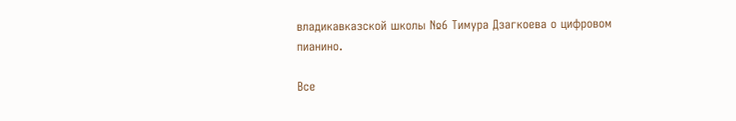владикавказской школы №6 Тимура Дзагкоева о цифровом пианино.

Все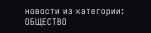новости из категории: ОБЩЕСТВО